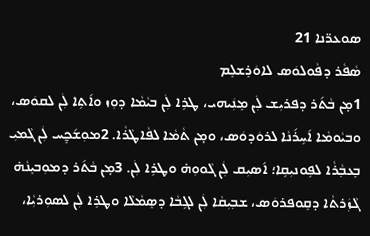ܣܘܥܪ̈ܢܐ 21
ܣܵܦܵܪ ܕܦܵܘܠܘܿܣ ܠܐܘܿܪܸܫܠܸܡ
1ܡ̣ܢ ܒܵܬ݇ܪ ܕܦܪܝܼܫ ܠܲܢ ܡܸܢܲܝܗܝ، ܛܪܹܐ ܠܲܢ ܒܝܵܡܵܐ ܕܘܼܙ ܘܐ݇ܬܹܐ ܠܲܢ ܠܩܘܿܣ، ܘܒܝܵܘܡܵܐ ܐ݇ܚܹܪ݇ܢܵܐ ܠܪܘܿܕܘܿܣ، ܘܡ̣ܢ ܬܵܡܵܐ ܠܦܵܐܛܵܪܵܐ. 2ܡܘܼܫ݇ܟ̰ܸܚ ܠܲܢ ܓܵܡܝܼ ܒܸܥܒ݂ܵܪܵܐ ܠܦܹܘܢܝܼܩܹܐ؛ ܐ݇ܣܝܼܩ ܠܲܢ ܓܵܘܘܼܗ̇ ܘܛܪܹܐ ܠܲܢ. 3ܡ̣ܢ ܒܵܬ݇ܪ ܕܡܘܼܒܝܸܢܵܗ̇ ܓܵܙܲܪܬܵܐ ܕܩܸܘܦܪܘܿܣ، ܫܒ݂ܝܼܩܵܐ ܠܲܢ ܠܓܹܒܵܐ ܕܣܸܡܵܠܵܐ ܘܛܪܹܐ ܠܲܢ ܠܣܘܼܪܝܼܵܐ،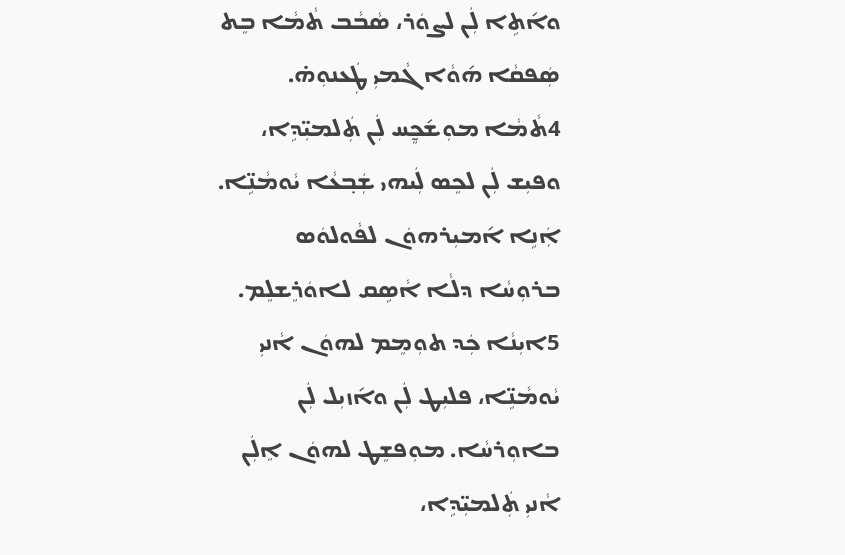ܘܐ݇ܬܹܐ ܠܲܢ ܠܨܘܿܪ، ܣܵܒܵܒ ܬܵܡܵܐ ܒܸܬ ܣܲܦܩܵܐ ܗ݇ܘܵܐ ܓܵܡܝܼ ܛܲܥܢܘܼܗ̇. 4ܬܵܡܵܐ ܡܘܼܫ݇ܟ̰ܸܚ ܠܲܢ ܬܲܠܡܝܼ̈ܕܹܐ، ܘܦܝܼܫ ܠܲܢ ܠܟܸܣ ܠܲܝܗܝ ܫܲܒ݂ܥܵܐ ܝܵܘܡܵܢܹ̈ܐ. ܐܲܢܹܐ ܐ݇ܡܝܼܪܗܘܿܢ ܠܦܵܘܠܘܿܣ ܒܪܘܼܚܵܐ ܕܠܵܐ ܐܵܣܹܩ ܠܐܘܿܪܸܫܠܸܡ. 5ܐܝܼܢܵܐ ܟܲܕ ܬܘܼܡܸܡ ܠܗܘܿܢ ܐܵܢܝܼ ܝܵܘܡܵܢܹ̈ܐ، ܦܠܝܼܛ ܠܲܢ ܘܐ݇ܙܝܼܠ ܠܲܢ ܒܐܘܼܪܚܵܐ. ܡܘܼܦܫܸܛ ܠܗܘܿܢ ܐܸܠܲܢ ܐܵܢܝܼ ܬܲܠܡܝܼ̈ܕܹܐ،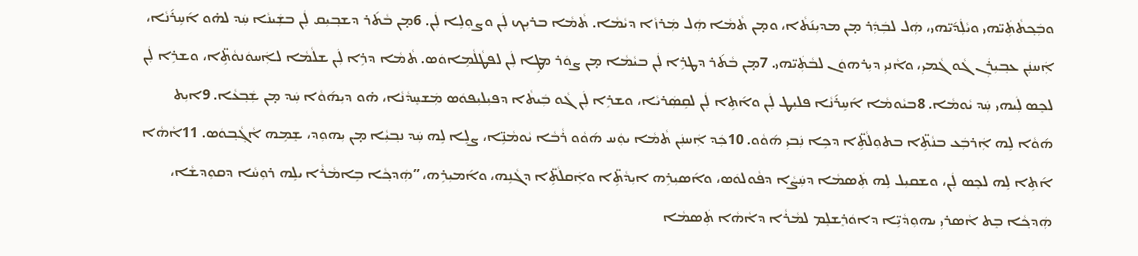ܘܒܲܟ݂ܬܵܬܲܝ̈ܗܝ ܘܝܵܠܲܕ݇ܝ̈ܗܝ، ܗܲܠ ܠܒܲܕܲܪ ܡ̣ܢ ܡܕܝܼܢ݇ܬܵܐ، ܘܡ̣ܢ ܬܵܡܵܐ ܗܲܠ ܡܲܪܙܵܐ ܕܝܵܡܵܐ. ܬܵܡܵܐ ܒܪܝܼܟ ܠܲܢ ܘܨܘܼܠܹܐ ܠܲܢ. 6ܡ̣ܢ ܒܵܬ݇ܪ ܕܫܒ݂ܝܼܩ ܠܲܢ ܒܫܲܝܢܵܐ ܚܲܕ ܠܗ̇ܘ ܐ݇ܚܹܪ݇ܢܵܐ، ܐܲܚܢܲܢ ܥܒ݂ܝܼܪܲܢ ܓܵܘ ܓܵܡܝܼ، ܘܐܵܢܝܼ ܕܝܼܪܗܘܿܢ ܠܒܵܬܲܝ̈ܗܝ. 7ܡ̣ܢ ܒܵܬ݇ܪ ܕܛܪܹܐ ܠܲܢ ܒܝܵܡܵܐ ܡ̣ܢ ܨܘܿܪ ܡܛܹܐ ܠܲܢ ܠܦܛܵܠܵܡܹܐܘܿܣ. ܬܵܡܵܐ ܕܪܹܐ ܠܲܢ ܫܠܵܡܵܐ ܠܐܲܚܘܿܢܘܵܬܹ̈ܐ، ܘܫܪܹܐ ܠܲܢ ܠܟܸܣ ܠܲܝܗܝ ܚܲܕ ܝܵܘܡܵܐ. 8ܒܝܵܘܡܵܐ ܐ݇ܚܹܪ݇ܢܵܐ ܦܠܝܼܛ ܠܲܢ ܘܐ݇ܬܹܐ ܠܲܢ ܠܩܹܣܲܪܝܵܐ، ܘܫܪܹܐ ܠܲܢ ܓܵܘ ܒܲܝܬܵܐ ܕܦܝܼܠܝܼܦܘܿܣ ܡܲܫܚܸܕܵܢܵܐ، ܗ̇ܘ ܕܝܼܗ݇ܘܵܐ ܚܲܕ ܡ̣ܢ ܫܲܒ݂ܥܵܐ. 9ܐܝܼܬ ܗ݇ܘܵܐ ܠܹܗ ܐܲܪܒܲܥ ܒܢܵܬܹ̈ܐ ܒܬܘܼܠܵܬܹ̈ܐ ܕܟܹܐ ܢܲܒܝܼ ܗ݇ܘܵܘ. 10ܟܲܕ ܐܲܚܢܲܢ ܬܵܡܵܐ ܝܘܲܚ ܗ݇ܘܵܘ ܪܵܒܵܐ ܝܵܘܡܵܢܹ̈ܐ، ܨܠܹܐ ܠܹܗ ܚܲܕ ܢܒ݂ܝܼܵܐ ܡ̣ܢ ܝܼܗܘܼܕ، ܫܸܡܹܗ ܐܵܓ݂ܵܒ݂ܘܿܣ. 11ܐܵܗܵܐ ܐ݇ܬܹܐ ܠܹܗ ܠܟܸܣ ܠܲܢ، ܘܫܩܝܼܠ ܠܹܗ ܬܲܣܡܵܐ ܕܚܲܨܵܐ ܕܦܵܘܠܘܿܣ، ܘܐ݇ܣܝܼܪܹܗ ܐܝܼܕܵܬܹ̈ܐ ܘܐܲܩܠܵܬܹ̈ܐ ܕܓܵܢܹܗ، ܘܐ݇ܡܝܼܪܹܗ، ”ܗܲܕܟ݂ܵܐ ܒܹܐܡܵܪܵܐ ܝܠܹܗ ܪܘܼܚܵܐ ܕܩܘܼܕܫܵܐ، ܗܲܕܟ݂ܵܐ ܒܸܬ ܐܵܣܪܝܼ ܝܗܘܼܕܵܝܹ̈ܐ ܕܐܘܿܪܸܫܠܸܡ ܠܡܵܪܵܐ ܕܐܵܗܵܐ ܬܲܣܡܵܐ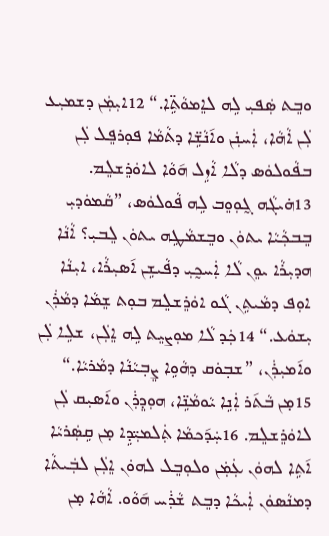ܘܒܸܬ ܣܲܦܝܼ ܠܹܗ ܠܐܸܡܘܵܬܹ̈ܐ.“ 12ܐܝܼܡܲܢ ܕܫܡܝܼܥ ܠܲܢ ܐܵܗܵܐ، ܐܲܚܢܲܢ ܘܐ݇ܢܵܫܹ̈ܐ ܕܬܵܡܵܐ ܦܘܼܪܦܸܠ ܠܲܢ ܒܦܵܘܠܘܿܣ ܕܠܵܐ ܐܵܙܹܠ ܗ݇ܘܵܐ ܠܐܘܿܪܸܫܠܸܡ. 13ܗ̇ܝܓܵܗ ܓ̰ܘܼܘܸܒ ܠܹܗ ܦܵܘܠܘܿܣ، ”ܩܵܡܘܿܕܝܼ ܒܸܒܟ݂ܵܝܵܐ ܝܬܘܿܢ ܘܒܸܫܡܵܛܹܗ ܝܬܘܿܢ ܠܸܒܝܼ؟ ܐܵܢܵܐ ܗܕܝܼܪܵܐ ܝܘܸܢ ܠܵܐ ܐܲܚܟ̰ܝܼ ܕܦܵܝܫܹܢ ܐ݇ܣܝܼܪܵܐ، ܐܝܼܢܵܐ ܐܘܼܦ ܕܡܵܝܬܹܢ ܓܵܘ ܐܘܿܪܸܫܠܸܡ ܒܘܼܬ ܫܸܡܵܐ ܕܡܵܪܲܢ ܝܼܫܘܿܥ.“ 14ܟܲܕ ܠܵܐ ܡܘܼܨܝܸܬ ܠܹܗ ܐܸܠܲܢ، ܫܠܹܐ ܠܲܢ ܘܐ݇ܡܝܼܪܲܢ، ”ܫܒ݂ܘܿܩ ܕܗܵܘܹܐ ܨܸܒ݂ܝܵܢܵܐ ܕܡܵܪܝܵܐ.“ 15ܡ̣ܢ ܒܵܬ݇ܪ ܐܲܢܹܐ ܝܵܘܡܵܢܹ̈ܐ، ܗܘܼܕܸܪܲܢ ܘܐ݇ܣܝܼܩ ܠܲܢ ܠܐܘܿܪܸܫܠܸܡ. 16ܚܲܕ݇ܟܡܵܐ ܬܲܠܡܝܼ̈ܕܹܐ ܡ̣ܢ ܩܹܣܲܪܝܵܐ ܐ݇ܬܹܐ ܠܗܘܿܢ ܥܲܡܲܢ ܘܠܘܼܒܸܠ ܠܗܘܿܢ ܐܸܠܲܢ ܠܒܲܝܬܵܐ ܕܡܢܵܣܘܿܢ ܐܲܝܟܵܐ ܕܒܸܬ ܫܵܪܲܚ ܗ݇ܘܵܘ. ܐܵܗܵܐ ܡ̣ܢ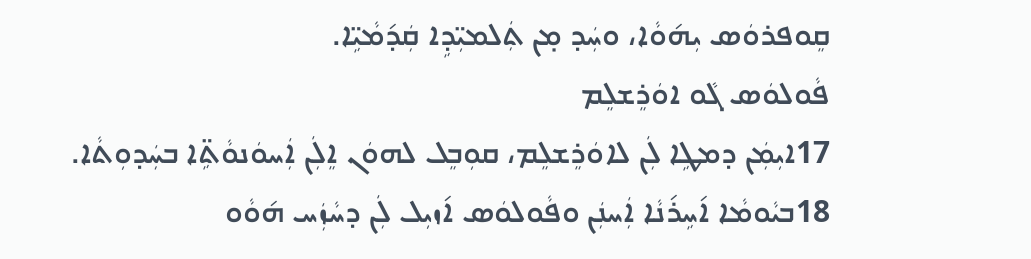ܩܸܘܦܪܘܿܣ ܝܼܗ݇ܘܵܐ، ܘܚܲܕ ܡ̣ܢ ܬܲܠܡܝܼ̈ܕܹܐ ܩܲܕ݇ܡܵܝܹ̈ܐ.
ܦܵܘܠܘܿܣ ܓܵܘ ܐܘܿܪܸܫܠܸܡ
17ܐܝܼܡܲܢ ܕܡܛܹܐ ܠܲܢ ܠܐܘܿܪܸܫܠܸܡ، ܩܘܼܒܸܠ ܠܗܘܿܢ ܐܸܠܲܢ ܐܲܚܘܿܢܘܵܬܹ̈ܐ ܒܚܲܕܘܼܬܵܐ. 18ܒܝܵܘܡܵܐ ܐ݇ܚܹܪ݇ܢܵܐ ܐܲܚܢܲܢ ܘܦܵܘܠܘܿܣ ܐ݇ܙܝܼܠ ܠܲܢ ܕܚܵܙܲܚ ܗ݇ܘܵܘ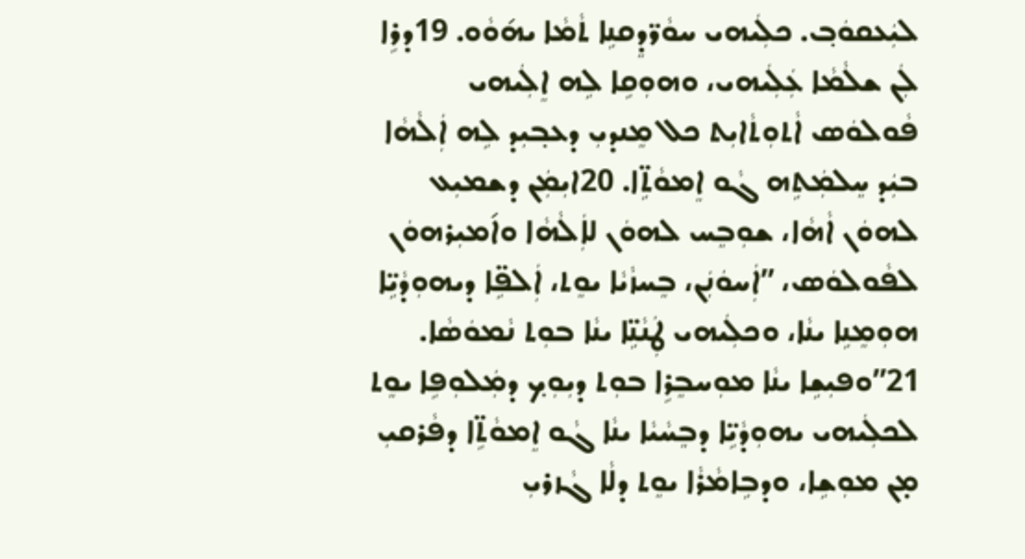ܠܝܲܥܩܘܿܒ݂. ܟܠܲܝܗܝ ܚܘܵܪ̈ܕܸܩܢܹܐ ܬܵܡܵܐ ܝܗ݇ܘܵܘ. 19ܕܪܹܐ ܠܲܢ ܫܠܵܡܵܐ ܥܲܠܲܝܗܝ، ܘܗܘܼܩܹܐ ܠܹܗ ܐܸܠܲܝܗܝ ܦܵܘܠܘܿܣ ܐܵܬܘܼܬܵܐܝܼܬ ܟܠ ܡܸܢܕܝܼ ܕܥܒ݂ܝܼܕ ܠܹܗ ܐܲܠܵܗܵܐ ܒܝܲܕ ܚܸܠܡܲܬܹܗ ܓܵܘ ܐܸܡܘܵܬܹ̈ܐ. 20ܐܝܼܡܲܢ ܕܫܡܝܼܥ ܠܗܘܿܢ ܐܵܗܵܐ، ܫܘܼܒܸܚ ܠܗܘܿܢ ܠܐܲܠܵܗܵܐ ܘܐ݇ܡܝܼܪܗܘܿܢ ܠܦܵܘܠܘܿܣ، ”ܐܲܚܘܿܢܲܢ، ܒܸܚܙܵܝܵܐ ܝܘܸܬ، ܐܲܠܦܹ̈ܐ ܕܝܗܘܼܕܵܝܹ̈ܐ ܗܘܼܡܸܢܹܐ ܝܢܵܐ، ܘܟܠܲܝܗܝ ܛܲܢܵܢܹ̈ܐ ܝܢܵܐ ܒܘܼܬ ܢܵܡܘܿܣܵܐ. 21”ܘܦܝܼܫܹܐ ܝܢܵܐ ܡܘܼܚܒܸܪܹܐ ܒܘܼܬ ܕܝܼܘܼܟ݂ ܕܡܲܠܘܼܦܹܐ ܝܘܸܬ ܠܟܠܲܝܗܝ ܝܗܘܼܕܵܝܹ̈ܐ ܕܒܸܚܵܝܵܐ ܝܢܵܐ ܓܵܘ ܐܸܡܘܵܬܹ̈ܐ ܕܦܵܪܩܝܼ ܡ̣ܢ ܡܘܼܫܹܐ، ܘܕܒܹܐܡܵܪܵܐ ܝܘܸܬ ܕܠܵܐ ܓܵܙܪܝܼ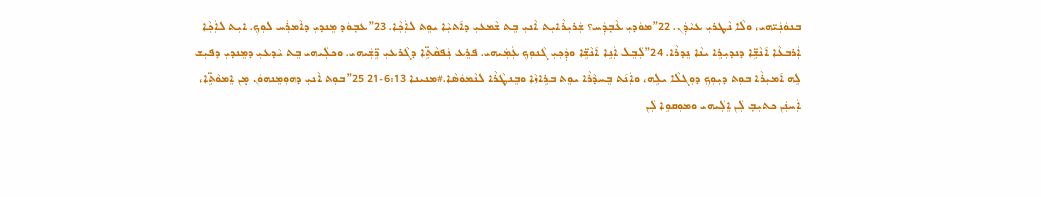ܒܢܘܿܢܲܝ̈ܗܝ، ܘܠܵܐ ܢܵܛܪܝܼ ܥܝܵܕܲܢ. 22”ܡܘܿܕܝܼ ܥܵܒ݂ܕܲܚ؟ ܫܲܪܝܼܪܵܐܝܼܬ ܐܵܢܝܼ ܒܸܬ ܫܵܡܥܝܼ ܕܐ݇ܬܝܼܵܐ ܝܘܸܬ ܠܐܲܟ݂ܵܐ. 23”ܥܒ݂ܘܿܕ ܡܸܢܕܝܼ ܕܐܵܡܪܲܚ ܠܘܼܟ݂. ܐܝܼܬ ܠܐܲܟ݂ܵܐ ܐܲܪܒܥܵܐ ܐ݇ܢܵܫܹ̈ܐ ܕܢܕܝܼܪܹܐ ܝܢܵܐ ܢܸܕܪܵܐ. 24”ܠܲܒܸܠ ܐܲܢܹܐ ܐ݇ܢܵܫܹ̈ܐ ܘܕܲܟ݂ܝܼ ܓܵܢܘܼܟ݂ ܥܲܡܲܝܗܝ. ܦܪܸܥ ܢܲܦܩܵܬܹ̈ܐ ܕܓܵܪܥܝܼ ܪܹ̈ܫܲܝܗܝ. ܘܟܠܲܝܗܝ ܒܸܬ ܝܵܕܥܝܼ ܕܡܸܢܕܝܼ ܕܦܝܼܫ ܠܹܗ ܐ݇ܡܝܼܪܵܐ ܒܘܼܬ ܕܝܼܘܼܟ݂ ܕܘܼܓܠܵܐ ܝܠܹܗ، ܘܐܲܢ݇ܬ ܒܸܚܕܵܪܵܐ ܝܘܸܬ ܒܪܹܐܙܵܐ ܘܒܸܢܛܵܪܵܐ ܠܢܵܡܘܿܣܵܐ.#ܡܢܝܢܐ 6:13‐21 25”ܒܘܼܬ ܐܵܢܝܼ ܕܗܘܼܡܸܢܗܘܿܢ ܡ̣ܢ ܐܸܡܘܵܬܹ̈ܐ، ܐܲܚܢܲܢ ܟܬܝܼܒ݂ ܠܲܢ ܐܸܠܲܝܗܝ ܘܡܘܼܩܘܹܐ ܠܲܢ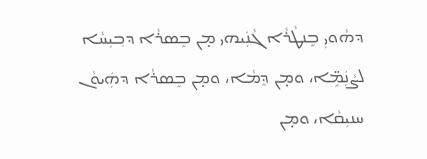ܕܗܵܘܝܼ ܒܸܢܛܵܪܵܐ ܓܵܢܲܝܗܝ ܡ̣ܢ ܒܸܣܪܵܐ ܕܒ݂ܝܼܚܵܐ ܠܨܵܢܲܡܹ̈ܐ، ܘܡ̣ܢ ܕܸܡܵܐ، ܘܡ̣ܢ ܒܸܣܪܵܐ ܕܗܲܝܘܵܢ ܚܢܝܼܩܵܐ، ܘܡ̣ܢ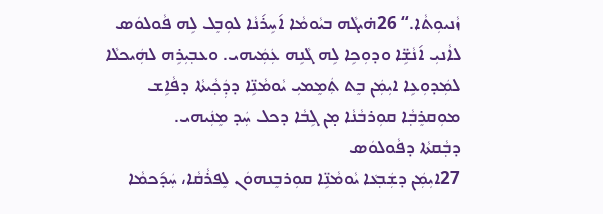ܙܵܢܝܘܼܬܵܐ.“ 26ܗ̇ܝܓܵܗ ܒܝܵܘܡܵܐ ܐ݇ܚܹܪ݇ܢܵܐ ܠܘܼܒܸܠ ܠܹܗ ܦܵܘܠܘܿܣ ܠܐܵܢܝܼ ܐ݇ܢܵܫܹ̈ܐ ܘܕܘܼܟܹܐ ܠܹܗ ܓܵܢܹܗ ܥܲܡܲܝܗܝ. ܘܥܒ݂ܝܼܪܹܗ ܠܗܲܝܟܠܵܐ ܠܡܲܕܘܼܥܹܐ ܐܝܼܡܲܢ ܒܸܬ ܬܲܡܸܡܝܼ ܝܵܘܡܵܢܹ̈ܐ ܕܕܲܟ݂ܵܝܬܵܐ ܕܦܵܐܹܫ ܡܘܼܩܪܸܒ݂ܵܐ ܩܘܼܪܒܵܢܵܐ ܡ̣ܢ ܓܹܒܵܐ ܕܟܠ ܚܲܕ ܡܸܢܲܝܗܝ.
ܕܒ݂ܵܩܬܵܐ ܕܦܵܘܠܘܿܣ
27ܐܝܼܡܲܢ ܕܫܲܒ݂ܥܵܐ ܝܵܘܡܵܢܹ̈ܐ ܩܘܼܪܒܸܢܗܘܿܢ ܠܸܦܪܵܩܵܐ، ܚܲܕ݇ܟܡܵܐ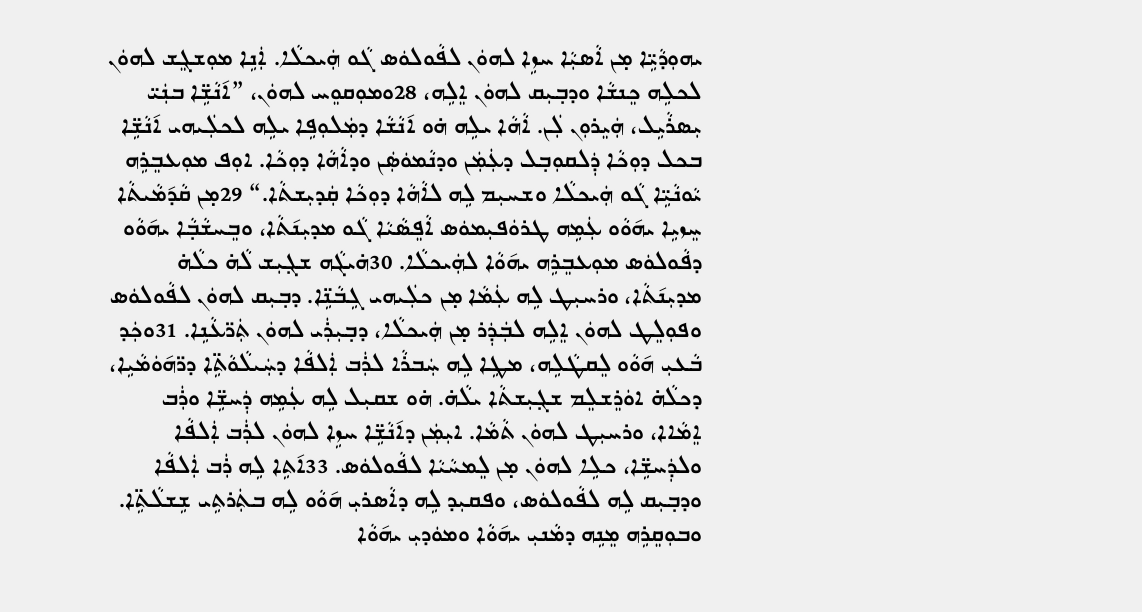ܝܗܘܼܕܵܝܹ̈ܐ ܡ̣ܢ ܐܵܣܝܼܵܐ ܚܙܹܐ ܠܗܘܿܢ ܠܦܵܘܠܘܿܣ ܓܵܘ ܗܲܝܟܠܵܐ. ܐܲܢܹܐ ܡܘܼܫܓܸܫ ܠܗܘܿܢ ܠܟܠܹܗ ܟܸܢܫܵܐ ܘܕܒ݂ܝܼܩ ܠܗܘܿܢ ܐܸܠܹܗ، 28ܘܡܘܼܩܘܸܚ ܠܗܘܿܢ، ”ܐ݇ܢܵܫܹ̈ܐ ܒܢܲܝ̈ ܝܼܣܪܵܝܹܠ، ܗܲܝܸܪܘܼܢ ܠܲܢ. ܐܵܗܵܐ ܝܠܹܗ ܗ̇ܘ ܐ݇ܢܵܫܵܐ ܕܡܲܠܘܼܦܹܐ ܝܠܹܗ ܠܟܠܲܝܗܝ ܐ݇ܢܵܫܹ̈ܐ ܒܟܠ ܕܘܼܟܵܐ ܕܲܠܩܘܼܒ݂ܠ ܕܥܲܡܲܢ ܘܕܢܵܡܘܿܣܲܢ ܘܕܐܵܗܵܐ ܕܘܼܟܵܐ. ܐܘܼܦ ܡܘܼܥܒܸܪܹܗ ܝܵܘܢܵܝܹ̈ܐ ܓܵܘ ܗܲܝܟܠܵܐ ܘܫܚܝܼܡ ܠܹܗ ܠܐܵܗܵܐ ܕܘܼܟܵܐ ܩܲܕܝܼܫܬܵܐ.“ 29ܡ̣ܢ ܩܵܕ݇ܡܵܝܬܵܐ ܚܸܙܝܹܐ ܝܗ݇ܘܵܘ ܥܲܡܹܗ ܛܪܘܿܦܝܼܡܘܿܣ ܐܵܦܸܣܵܝܵܐ ܓܵܘ ܡܕܝܼܢ݇ܬܵܐ، ܘܒܸܚܫܵܒ݂ܵܐ ܝܗ݇ܘܵܘ ܕܦܵܘܠܘܿܣ ܡܘܼܥܒܸܪܹܗ ܝܗ݇ܘܵܐ ܠܗܲܝܟܠܵܐ. 30ܗ̇ܝܓܵܗ ܫܓ݂ܝܼܫ ܠܵܗ̇ ܟܠܵܗ̇ ܡܕܝܼܢ݇ܬܵܐ، ܘܪܚܝܼܛ ܠܹܗ ܥܲܡܵܐ ܡ̣ܢ ܟܠܲܝܗܝ ܓܹܒܵܢܹ̈ܐ. ܕܒ݂ܝܼܩ ܠܗܘܿܢ ܠܦܵܘܠܘܿܣ ܘܦܘܼܠܸܛ ܠܗܘܿܢ ܐܸܠܹܗ ܠܒܲܕܲܪ ܡ̣ܢ ܗܲܝܟܠܵܐ، ܕܒ݂ܝܼܪܲܝ ܠܗܘܿܢ ܬܲܪ̈ܥܵܢܹܐ. 31ܘܟܲܕ ܒܵܥܝܼ ܗ݇ܘܵܘ ܠܸܩܛܵܠܹܗ، ܡܛܹܐ ܠܹܗ ܚܲܒܪܵܐ ܠܪܲܒ ܐܲܠܦܵܐ ܕܚܲܝܠܵܘܵܬܹ̈ܐ ܕܪ̈ܗ݇ܘܿܡܵܝܹܐ، ܕܟܠܵܗ̇ ܐܘܿܪܸܫܠܸܡ ܫܓ݂ܝܼܫܬܵܐ ܝܠܵܗ̇. ܗ̇ܘ ܫܩܝܼܠ ܠܹܗ ܥܲܡܹܗ ܕܲܚܫܹ̈ܐ ܘܪܲܒ ܐܸܡܵܐܐ، ܘܪܚܝܼܛ ܠܗܘܿܢ ܬܵܡܵܐ. ܐܝܼܡܲܢ ܕܐ݇ܢܵܫܹ̈ܐ ܚܙܹܐ ܠܗܘܿܢ ܠܪܲܒ ܐܲܠܦܵܐ ܘܠܕܲܚܫܹ̈ܐ، ܟܠܹܐ ܠܗܘܿܢ ܡ̣ܢ ܠܸܡܚܵܝܵܐ ܠܦܵܘܠܘܿܣ. 33ܐ݇ܬܹܐ ܠܹܗ ܪܲܒ ܐܲܠܦܵܐ ܘܕܒ݂ܝܼܩ ܠܹܗ ܠܦܵܘܠܘܿܣ، ܘܦܩܝܼܕ ܠܹܗ ܕܐܵܣܪܝܼ ܗ݇ܘܵܘ ܠܹܗ ܒܬܲܪܬܹܝ ܫܹܫܠܵܬܹ̈ܐ. ܘܒܘܼܩܸܪܹܗ ܡܸܢܹܗ ܕܡܵܢܝܼ ܝܗ݇ܘܵܐ ܘܡܘܿܕܝܼ ܝܗ݇ܘܵܐ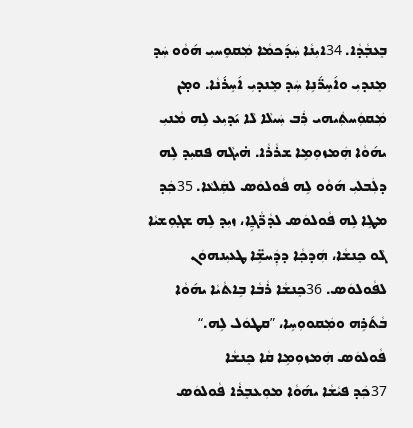ܒܸܥܒ݂ܵܕܵܐ. 34ܐܝܼܢܵܐ ܚܲܕ݇ܟܡܵܐ ܡܲܩܘܸܚܝܼ ܗ݇ܘܵܘ ܚܲܕ ܡܸܢܕܝܼ ܘܐ݇ܚܹܪ̈݇ܢܹܐ ܚܲܕ ܡܸܢܕܝܼ ܐ݇ܚܹܪ݇ܢܵܐ. ܘܡ̣ܢ ܡܲܩܘܲܚܬܲܝܗܝ ܪܲܒ ܚܲܝܠܵܐ ܠܵܐ ܝ݇ܕܝܼܥ ܠܹܗ ܡܵܢܝܼ ܝܗ݇ܘܵܐ ܗܲܡܙܘܼܡܹܐ ܫܪܵܪܵܐ. ܗ̇ܝܓܵܗ ܦܩܝܼܕ ܠܹܗ ܕܠܲܒܠܝܼ ܗ݇ܘܵܘ ܠܹܗ ܦܵܘܠܘܿܣ ܠܩܲܠܥܵܐ. 35ܟܲܕ ܡܛܹܐ ܠܹܗ ܦܵܘܠܘܿܣ ܠܕܵܪ̈ܵܓ̰ܹܐ، ܙܝܼܕ ܠܹܗ ܫܓ݂ܘܼܫܝܵܐ ܓܵܘ ܟܸܢܫܵܐ، ܗܲܕܟ݂ܵܐ ܕܕܲܚܫܹ̈ܐ ܛܥܝܼܢܗܘܿܢ ܠܦܵܘܠܘܿܣ. 36ܟܸܢܫܵܐ ܪܵܒܵܐ ܒܹܐܬܵܝܵܐ ܝܗ݇ܘܵܐ ܒܵܬ݇ܪܹܗ ܘܡܲܩܘܘܼܚܹܐ، ”ܩܛܘܿܠ ܠܹܗ.“
ܦܵܘܠܘܿܣ ܗܲܡܙܘܼܡܹܐ ܩܵܐ ܟܸܢܫܵܐ
37ܟܲܕ ܦܝܵܫܵܐ ܝܗ݇ܘܵܐ ܡܘܼܥܒܸܪܵܐ ܦܵܘܠܘܿܣ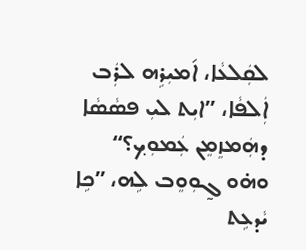ܠܩܲܠܥܵܐ، ܐ݇ܡܝܼܪܹܗ ܠܪܲܒ ܐܲܠܦܵܐ، ”ܐܝܼܬ ܠܝܼ ܦܣܵܣܵܐ ܕܗܲܡܙܸܡܸܢ ܥܲܡܘܼܟ݂؟“ ܘܗ̇ܘ ܓ̰ܘܼܘܸܒ ܠܹܗ، ”ܟܹܐ ܝܵܕܥܹܬ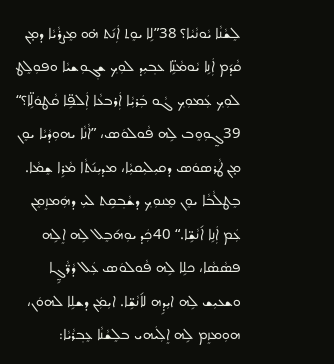ܠܸܫܵܢܵܐ ܝܵܘܢܵܝܵܐ؟ 38”ܠܹܐ ܝܘܸܬ ܐܲܢ݇ܬ ܗ̇ܘ ܡܸܨܪܵܝܵܐ ܕܡ̣ܢ ܩܵܕ݇ܡ ܐܲܢܹܐ ܝܵܘܡܵܢܹ̈ܐ ܥܒ݂ܝܼܕ ܠܘܼܟ݂ ܫܓ݂ܘܼܫܝܵܐ ܘܦܘܼܠܸܛ ܠܘܼܟ݂ ܥܲܡܘܼܟ݂ ܓܵܘ ܒܲܪܝܼܵܐ ܐܲܪܒܥܵܐ ܐܲܠܦܹ̈ܐ ܩܵܛܘܿܠܹ̈ܐ؟“ 39ܓ̰ܘܼܘܸܒ ܠܹܗ ܦܵܘܠܘܿܣ، ”ܐܵܢܵܐ ܝܗܘܼܕܵܝܵܐ ܝܘܸܢ ܡ̣ܢ ܛܵܪܣܘܿܣ ܕܩܝܼܠܝܼܩܝܼܵܐ، ܡܕܝܼܢ݇ܬܵܐ ܡܵܪܹܐ ܫܸܡܵܐ. ܒܸܛܠܵܒܵܐ ܝܘܸܢ ܡܸܢܘܼܟ݂ ܕܫܵܒ݂ܩܹܬ ܠܝܼ ܕܗܲܡܙܸܡܸܢ ܥܲܡ ܐܲܢܹܐ ܐ݇ܢܵܫܹ̈ܐ.“ 40ܟܲܕ ܝܘܼܗ݇ܒܸܠ ܠܹܗ ܐܸܠܹܗ ܦܣܵܣܵܐ، ܟܠܹܐ ܠܹܗ ܦܵܘܠܘܿܣ ܥܲܠ ܕܵܪ̈ܵܓ̰ܹܐ ܘܫܥܝܼܫ ܠܹܗ ܐܝܼܕܹܗ ܠܐ݇ܢܵܫܹ̈ܐ. ܐܝܼܡܲܢ ܕܫܠܹܐ ܠܗܘܿܢ، ܗܘܼܡܙܸܡ ܠܹܗ ܐܸܠܲܝܗܝ ܒܠܸܫܵܢܵܐ ܥܸܒ݂ܪܵܝܵܐ: